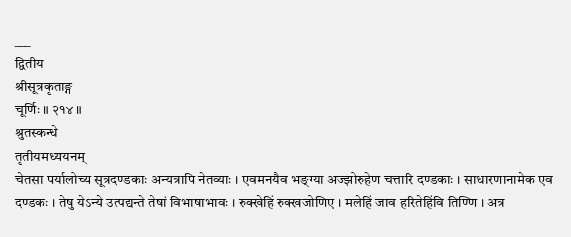___
द्वितीय
श्रीसूत्रकृताङ्ग
चूर्णिः ॥ २१४ ॥
श्रुतस्कन्धे
तृतीयमध्ययनम्
चेतसा पर्यालोच्य सूत्रदण्डकाः अन्यत्रापि नेतव्याः । एवमनयैव भङ्ग्या अज्झोरुहेण चत्तारि दण्डकाः । साधारणानामेक एव दण्डकः । तेषु येऽन्ये उत्पद्यन्ते तेषां विभाषाभावः । रुक्खेहिं रुक्खजोणिए । मलेहिं जाव हरितेहिंवि तिण्णि । अत्र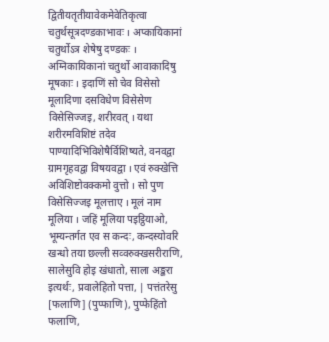द्वितीयतृतीयावेकमेवेतिकृत्वा चतुर्थसूत्रदण्डकाभावः । अप्कायिकानां चतुर्थोऽत्र शेषेषु दण्डकः । अग्निकायिकानां चतुर्थो आवाकादिषु मूषकाः । इदाणिं सो चेव विसेसो मूलादिणा दसविधेण विसेसेण विसेसिज्जइ, शरीरवत् । यथा शरीरमविशिष्टं तदेव पाण्यादिभिविशेषैर्विशिष्यते, वनवद्वा ग्रामगृहवद्वा विषयवद्वा । एवं रुक्खेत्ति अविशिष्टोवक्कमो वुत्तो । सो पुण विसेसिज्जइ मूलत्ताए । मूलं नाम मूलिया । जहिं मूलिया पइट्ठियाओ, भूम्यन्तर्गत एव स कन्दः, कन्दस्योवरि खन्धो तया छल्ली सव्वरुक्खसरीराणि, सालेसुवि होइ खंधातो, साला अङ्करा इत्यर्थः, प्रवालेहितो पत्ता, | पत्तंतरेसु [फलाणि] (पुप्फाणि), पुप्फेहिंतो फलाणि,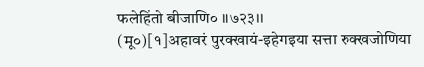फलेहिंतो बीजाणि० ॥७२३।।
(मू०)[१]अहावरं पुरक्खायं-इहेगइया सत्ता रुक्खजोणिया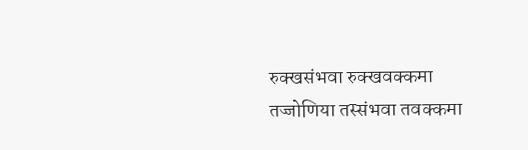रुक्खसंभवा रुक्खवक्कमा तज्जोणिया तस्संभवा तवक्कमा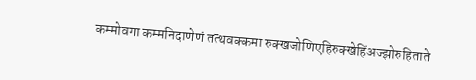कम्मोवगा कम्मनिदाणेणं तत्थवक्कमा रुक्खजोणिएहिरुक्खेहिंअज्झोरुहिताते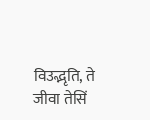विउद्भृति, ते जीवा तेसिं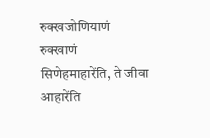रुक्खजोणियाणं रुक्खाणं सिणेहमाहारेंति, ते जीवा आहारेंति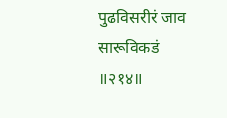पुढविसरीरं जाव सारूविकडं
॥२१४॥